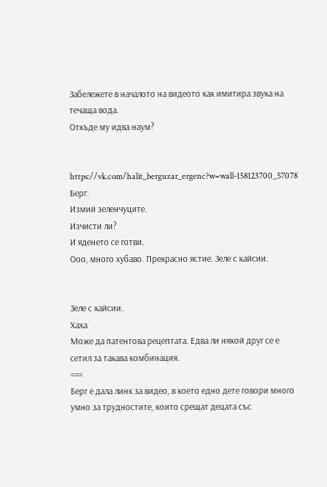Забележете в началото на видеото как имитира звука на течаща вода.
Откъде му идва наум?


https://vk.com/halit_berguzar_ergenc?w=wall-158123700_57078
Берг:
Измий зеленчуците.
Изчисти ли?
И яденето се готви.
Ооо, много хубаво. Прекрасно ястие. Зеле с кайсии.


Зеле с кайсии.
Хаха
Може да патентова рецептата. Едва ли някой друг се е сетил за такава комбинация.
===
Берг е дала линк за видео, в което едно дете говори много умно за трудностите, които срещат децата със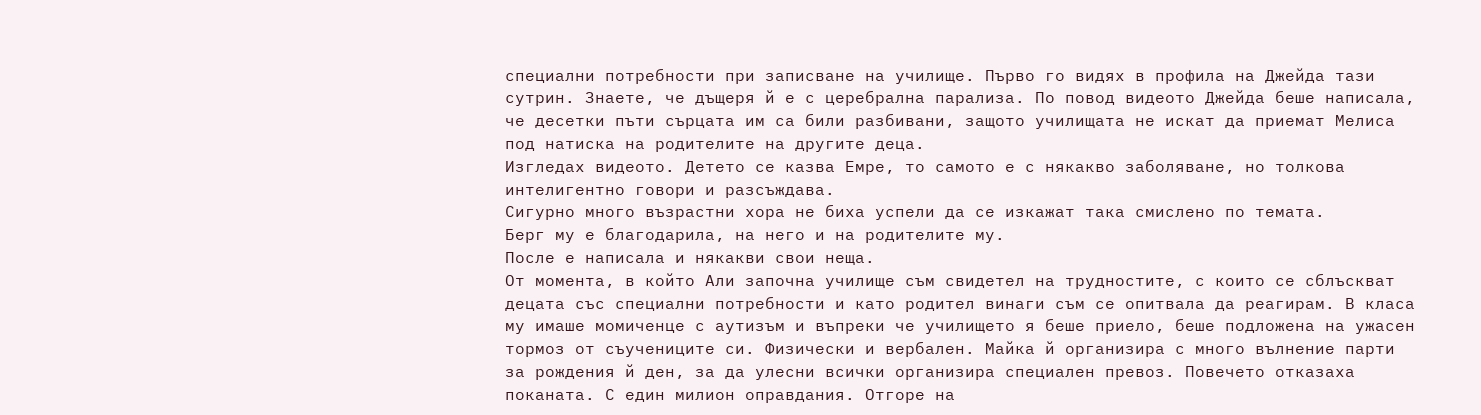специални потребности при записване на училище. Първо го видях в профила на Джейда тази сутрин. Знаете, че дъщеря й е с церебрална парализа. По повод видеото Джейда беше написала, че десетки пъти сърцата им са били разбивани, защото училищата не искат да приемат Мелиса под натиска на родителите на другите деца.
Изгледах видеото. Детето се казва Емре, то самото е с някакво заболяване, но толкова интелигентно говори и разсъждава.
Сигурно много възрастни хора не биха успели да се изкажат така смислено по темата.
Берг му е благодарила, на него и на родителите му.
После е написала и някакви свои неща.
От момента, в който Али започна училище съм свидетел на трудностите, с които се сблъскват децата със специални потребности и като родител винаги съм се опитвала да реагирам. В класа му имаше момиченце с аутизъм и въпреки че училището я беше приело, беше подложена на ужасен тормоз от съучениците си. Физически и вербален. Майка й организира с много вълнение парти за рождения й ден, за да улесни всички организира специален превоз. Повечето отказаха поканата. С един милион оправдания. Отгоре на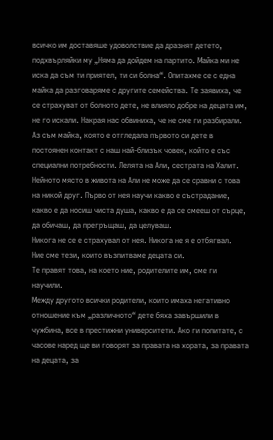всичко им доставяше удоволствие да дразнят детето, подхвърляйки му „Няма да дойдем на партито. Майка ми не иска да съм ти приятел, ти си болна“. Опитахме се с една майка да разговаряме с другите семейства. Те заявиха, че се страхуват от болното дете, не влияло добре на децата им, не го искали. Накрая нас обвиниха, че не сме ги разбирали. Аз съм майка, която е отгледала първото си дете в постоянен контакт с наш най-близък човек, който е със специални потребности. Лелята на Али, сестрата на Халит. Нейното място в живота на Али не може да се сравни с това на никой друг. Първо от нея научи какво е състрадание, какво е да носиш чиста душа, какво е да се смееш от сърце, да обичаш, да прегръщаш, да целуваш.
Никога не се е страхувал от нея. Никога не я е отбягвал.
Ние сме тези, които възпитваме децата си.
Те правят това, на което ние, родителите им, сме ги научили.
Между другото всички родители, които имаха негативно отношение към „различното“ дете бяха завършили в чужбина, все в престижни университети. Ако ги попитате, с часове наред ще ви говорят за правата на хората, за правата на децата, за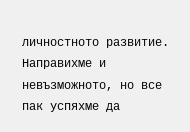личностното развитие.
Направихме и невъзможното, но все пак успяхме да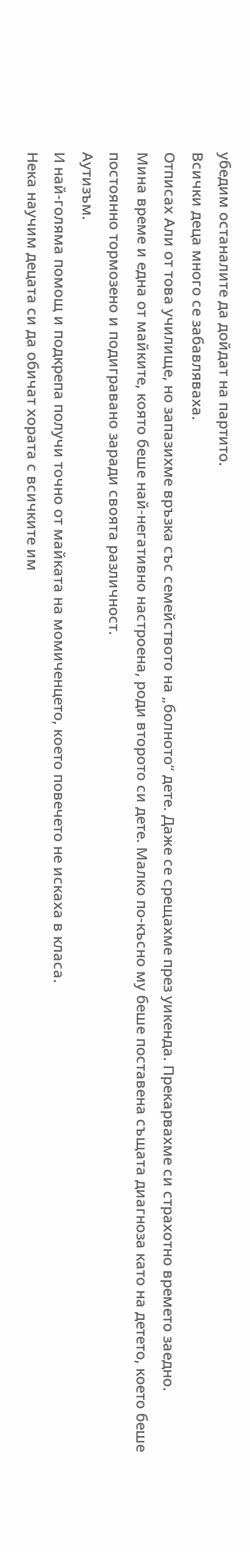убедим останалите да дойдат на партито.
Всички деца много се забавляваха.
Отписах Али от това училище, но запазихме връзка със семейството на „болното“ дете. Даже се срещахме през уикенда. Прекарвахме си страхотно времето заедно.
Мина време и една от майките, която беше най-негативно настроена, роди второто си дете. Малко по-късно му беше поставена същата диагноза като на детето, което беше постоянно тормозено и подигравано заради своята различност.
Аутизъм.
И най-голяма помощ и подкрепа получи точно от майката на момиченцето, което повечето не искаха в класа.
Нека научим децата си да обичат хората с всичките им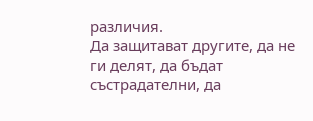различия.
Да защитават другите, да не ги делят, да бъдат състрадателни, да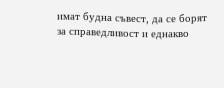имат будна съвест, да се борят за справедливост и еднакво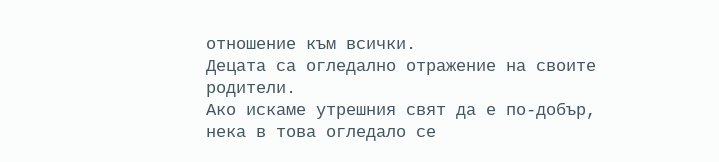отношение към всички.
Децата са огледално отражение на своите родители.
Ако искаме утрешния свят да е по-добър, нека в това огледало се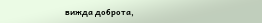вижда доброта,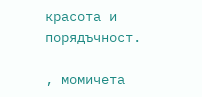красота и порядъчност.

, момичета